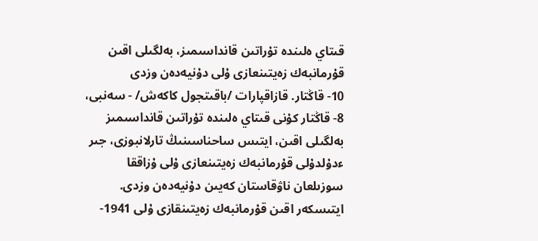قىتاي ەلىندە تۇراتىن قانداسىمىز، بەلگىلى اقىن قۇرمانبەك زەيتىنعازى ۇلى دۇنيەدەن وزدى
10- قاڭتار. قازاقپارات /باقىتجول كاكەش/ - سەنبى، 8- قاڭتار كۇنى قىتاي ەلىندە تۇراتىن قانداسىمىز بەلگىلى اقىن، ايتىس ساحناسىنىڭ تارلانبوزى، جىر ءدۇلدۇلى قۇرمانبەك زەيتىنعازى ۇلى ۇزاققا سوزىلعان ناۋقاستان كەيىن دۇنيەدەن وزدى.
ايتىسكەر اقىن قۇرمانبەك زەيتىنقازى ۇلى 1941-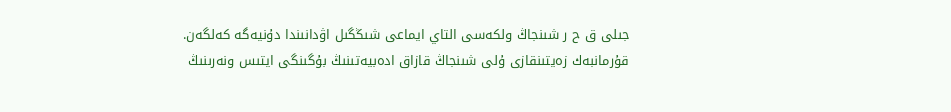جىلى ق ح ر شىنجاڭ ولكەسى التاي ايماعى شىڭگىل اۋدانىندا دۇنيەگە كەلگەن.
قۇرمانبەك زەيتىنقازى ۇلى شىنجاڭ قازاق ادەبيەتىنىڭ بۇگىنگى ايتىس ونەرىنىڭ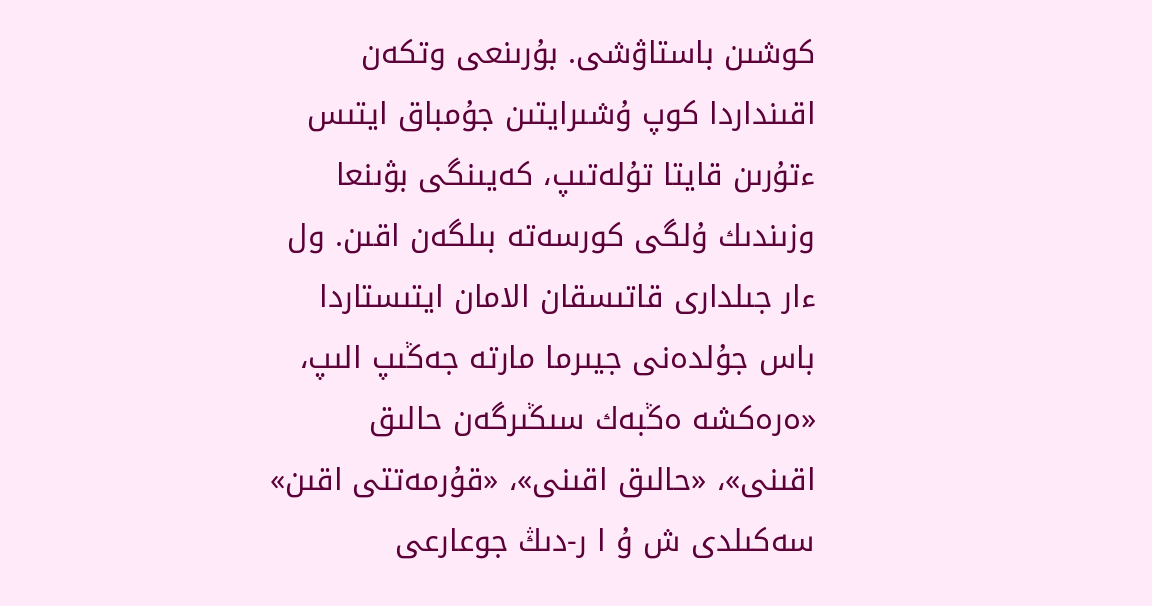كوشىن باستاۋشى. بۇرىنعى وتكەن اقىنداردا كوپ ۇشىرايتىن جۇمباق ايتىس ءتۇرىن قايتا تۇلەتىپ، كەيىنگى بۋىنعا وزىندىك ۇلگى كورسەتە بىلگەن اقىن. ول ءار جىلدارى قاتىسقان الامان ايتىستاردا باس جۇلدەنى جيىرما مارتە جەڭىپ الىپ، «ەرەكشە ەڭبەك سىڭىرگەن حالىق اقىنى»، «حالىق اقىنى»، «قۇرمەتتى اقىن» سەكىلدى ش ۇ ا ر-دىڭ جوعارعى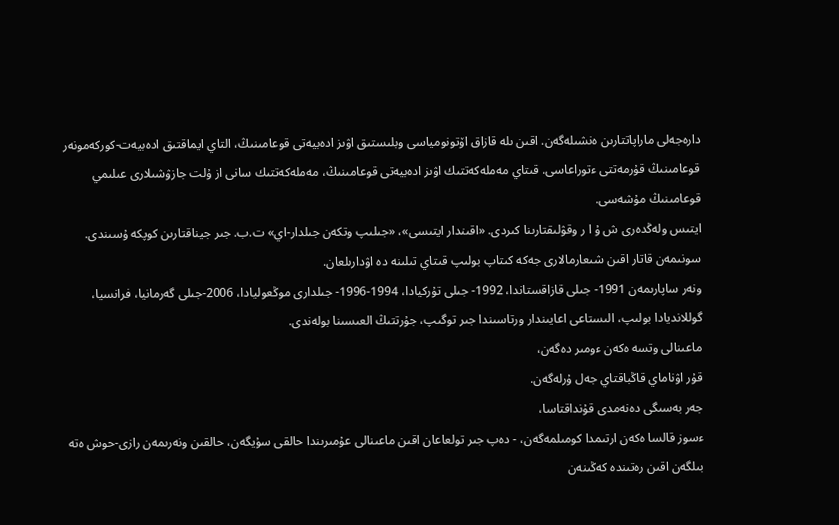دارەجەلى ماراپاتتارىن ەنشىلەگەن. اقىن ىلە قازاق اۆتونومياسى وبلىستىق اۋىز ادەبيەتى قوعامىنىڭ، التاي ايماقتىق ادەبيەت-كوركەمونەر قوعامىنىڭ قۇرمەتتى ءتوراعاسى. قىتاي مەملەكەتتىك اۋىز ادەبيەتى قوعامىنىڭ، مەملەكەتتىك سانى از ۇلت جازۋشىلارى عىلىمي قوعامىنىڭ مۇشەسى.
ايتىس ولەڭدەرى ش ۇ ا ر وقۋلىقتارىنا كىردى. «اقىندار ايتىسى»، «جىلىپ وتكەن جىلدار-اي» ت.ب. جىر جيناقتارىن كوپكە ۇسىندى. سونىمەن قاتار اقىن شىعارمالارى جەكە كىتاپ بولىپ قىتاي تىلىنە دە اۋدارىلعان.
ونەر ساپارىمەن 1991- جىلى قازاقستاندا، 1992- جىلى تۇركيادا، 1994-1996- جىلدارى موڭعوليادا، 2006-جىلى گەرمانيا، فرانسيا، گوللانديادا بولىپ، الىستاعى اعايىندار ورتاسىندا جىر توگىپ، جۇرتتىڭ العىسىنا بولەندى.
ماعىنالى وتسە ەكەن ءومىر دەگەن،
قۇر اۋناماي قاڭباقتاي جەل ۇرلەگەن.
جەر بەسىگى دەنەمدى قۇنداقتاسا،
ءسوز قالسا ەكەن ارتىمدا كومىلمەگەن، - دەپ جىر تولعاعان اقىن ماعىنالى عۇمىرىندا حالقى سۇيگەن، حالقىن ونەرىمەن رازى-حوش ەتە بىلگەن اقىن رەتىندە كەڭىنەن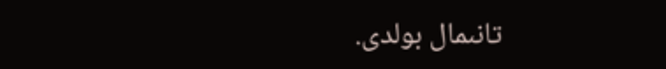تانىمال بولدى.